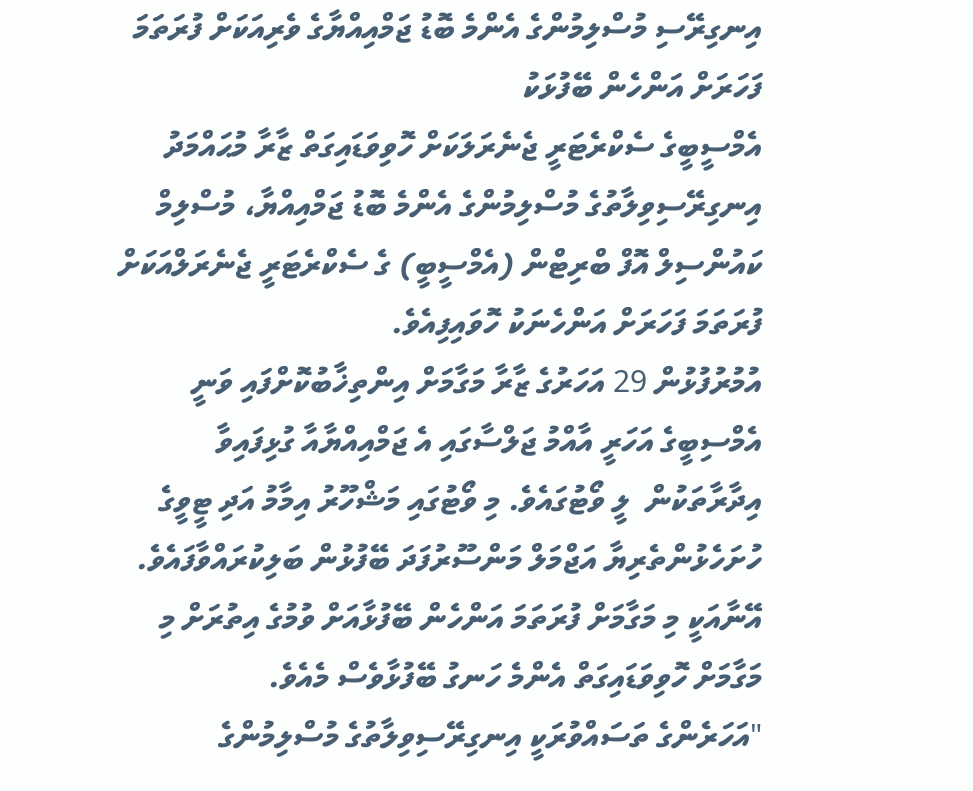އިނގިރޭސި މުސްލިމުންގެ އެންމެ ބޮޑު ޖަމްއިއްޔާގެ ވެރިއަކަށް ފުރަތަމަ ފަހަރަށް އަންހެން ބޭފުޅަކު
އެމްސީބީގެ ސެކްރެޓަރީ ޖެނެރަލަކަށް ހޮވިވަޑައިގަތް ޒާރާ މުޙައްމަދު
އިނގިރޭސިވިލާތުގެ މުސްލިމުންގެ އެންމެ ބޮޑު ޖަމްއިއްޔާ، މުސްލިމް ކައުންސިލް އޮފް ބްރިޓްން (އެމްސީބީ) ގެ ސެކްރެޓަރީ ޖެނެރަލްއަކަށް ފުރަތަމަ ފަހަރަށް އަންހެނަކު ހޮވައިފިއެވެ.
އުމުރުފުޅުން 29 އަހަރުގެ ޒާރާ މަގާމަށް އިންތިޚާބުކޮށްފައި ވަނީ އެމްސިބީގެ އަހަރީ އާއްމު ޖަލްސާގައި އެ ޖަމްއިއްޔާއާ ގުޅިފައިވާ އިދާރާތަކުން  ލީ ވޯޓުގައެވެ. މި ވޯޓުގައި މަޝްހޫރު އިމާމު އަދި ޓީވީގެ ހުށަހެޅުންތެރިޔާ އަޖްމަލް މަންސޫރުފަދަ ބޭފުޅުން ބަލިކުރައްވާފައެވެ. އޭނާއަކީ މި މަގާމަށް ފުރަތަމަ އަންހެން ބޭފުޅާއަށް ވުމުގެ އިތުރަށް މި މަގާމަށް ހޮވިވަޑައިގަތް އެންމެ ހަނގު ބޭފުޅާވެސް މެއެވެ.
"އަހަރެންގެ ތަސައްވުރަކީ އިނގިރޭސިވިލާތުގެ މުސްލިމުންގެ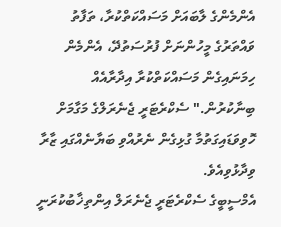އެންމެންގެ ލާބައަށް މަސައްކަތްކުރާ، ތަފާތު ވައްތަރުގެ މީހުންނަށް ފުރުސަތުދޭ، އެންމެން ހިމަނައިގެން މަސައްކަތްކުރާ އިދާރާއެއް ބިނާކުރުން." ސެކްރެޓަރީ ޖެނެރަލްގެ މަގާމަށް ހޮވިވަޑައިގަތުމާ ގުޅިގެން ނެރުއްވި ބަޔާނެއްގައި ޒާރާ ވިދާޅުވިއެވެ.
އެމްސީބީގެ ސެކްރެޓަރީ ޖެނެރަލް އިންތިޚާބުކުރަނީ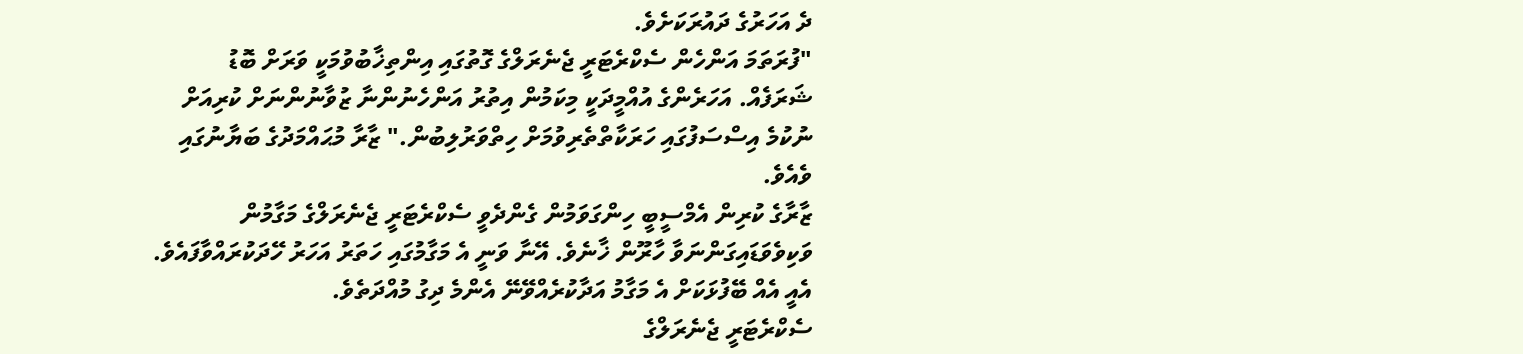ދެ އަހަރުގެ ދައުރަކަށެވެ.
"ފުރަތަމަ އަންހެން ސެކްރެޓަރީ ޖެނެރަލްގެ ގޮތުގައި އިންތިޚާބުވުމަކީ ވަރަށް ބޮޑު ޝަރަފެއް. އަހަރެންގެ އުއްމީދަކީ މިކަމުން އިތުރު އަންހެނުންނާ ޒުވާނުންނަށް ކުރިއަށް ނުކުމެ އިސްސަފުގައި ހަރަކާތްތެރިވުމަށް ހިތްވަރުލިބުން." ޒާރާ މުޙައްމަދުގެ ބަޔާނުގައި ވެއެވެ.
ޒާރާގެ ކުރިން އެމްސީބީ ހިންގަވަމުން ގެންދެވީ ސެކްރެޓަރީ ޖެނެރަލްގެ މަގާމުން ވަކިވެވަޑައިގަންނަވާ ހާރޫން ޚާނެވެ. އޭނާ ވަނީ އެ މަގާމުގައި ހަތަރު އަހަރު ހޭދަކުރައްވާފައެވެ. އެއީ އެއް ބޭފުޅަކަށް އެ މަގާމު އަދާކުރެއްވޭނޭ އެންމެ ދިގު މުއްދަތެވެ.
ސެކްރެޓަރީ ޖެނެރަލްގެ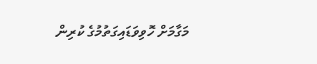މަގާމަށް ހޮވިވަޑައިގަތުމުގެ ކުރިން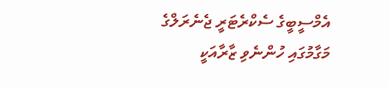އެމްސީބީގެ ސެކްރެޓަރީ ޖެނެރަލްގެ މަގާމުގައި ހުންނެވި ޒާރާއަކީ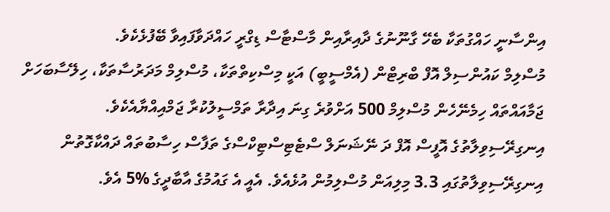އިންސާނީ ހައްގުތަކާ ބެހޭ ގާނޫނުގެ ދާއިރާއިން މާސްޓާސް ޑިގްރީ ހައްދަވާފައިވާ ބޭފުޅެކެވެ.
މުސްލިމް ކައުންސިލް އޮފް ބްރިޓްން (އެމްސީބީ) އަކީ މިސްކިތްތަކާ، މުސްލިމް މަދަރުސާތަކާ، ހިލޭސާބަހަށް ޖަމާއައްތައް ހިމެނޭހެން މުސްލިމް 500 އަށްވުރެ ގިނަ އިދާރާ ތަމްސީލުކުރާ ޖަމްއިއްޔާއެކެވެ.
އިނގިރޭސިވިލާތުގެ އޮފީސް އޮފް ދަ ނޭޝަނަލް ސްޓެޓިސްޓިކްސްގެ ތަފާސް ހިސާބުތައް ދައްކާގޮތުން އިނގިރޭސިވިލާތުގައި 3.3 މިލިއަން މުސްލިމުން އުޅެއެވެ. އެއީ އެ ގައުމުގެ އާބާދީގެ %5 އެވެ.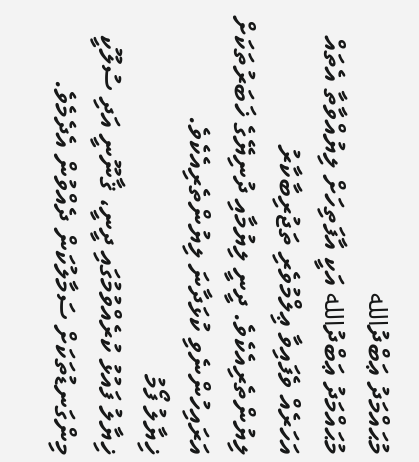މުޙައްމަދު ޢަބްދުالله
މުޙައްމަދު ޢަބްދުالله އަކީ އާފަތިހަށް ލިޔުއްވާތާ އެތައް އަހަރެއް ވެފައިވާ ޢިލްމުވެރި ތަޖުރިބާކާރު ލިޔުންތެރިއެކެވެ. ދީނީ ލިޔުމާއި ދުނިޔޭގެ ޚަބަރުތަކަށް އަރައިހުންނެވި ކުޅަދާނަ ލިޔުންތެރިއެކެވެ.
ޚިޔާލު ފޯމު
ޚިޔާލު ފައުޅު ކުރެއްވުމުގައި ދީނީ، ޤާނޫނީ އަދި ސުލޫކީ މިންގަނޑުތަކަށް ސަމާލުކަން ދެއްވުން އެދެމެވެ.